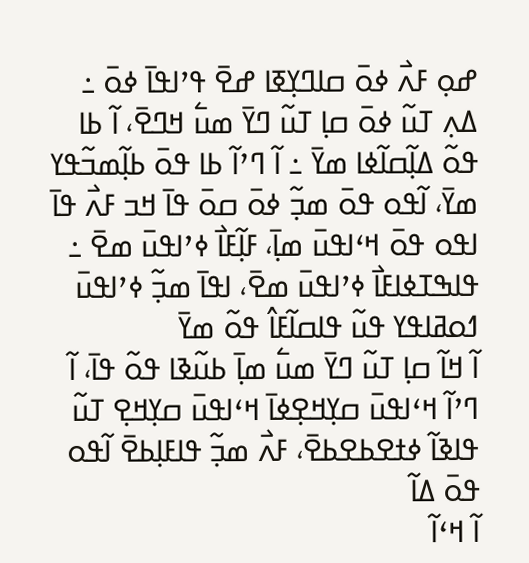ߝߋ߲ ߓߍ߯ ߦߋ߫ ߛߊߣߌ߲ߧߊ ߝߐ߫ ߟߴߊߟߊ߫ ߦߋ߫ ߸ ߡߍ߲ ߠߎ߬ ߦߋ߫ ߛߊ߲ ߠߎ߬ ߣߌ߫ ߘߎ߱ ߞߣߐ߫، ߊ߬ ߕߊ ߟߋ߬ ߡߊ߲߬ߛߊ߬ߦߊ ߘߌ߫ ߸ ߊ߬ ߣߴߊ߬ ߕߊ ߟߋ߫ ߕߊ߲߬ߘߏ߬ߟߌ ߘߌ߫، ߊ߬ߟߋ ߟߋ߫ ߘߏ߲߬ ߦߋ߫ ߛߋ߫ ߟߊ߫ ߞߏ ߓߍ߯ ߟߊ߫
ߊߟߋ ߟߋ߫ ߞߵߊߟߎ߫ ߘߊ߲߫، ߓߊ߲߬ߓߊ߯ ߦߴߊߟߎ߫ ߘߐ߫ ߸ ߟߊߒߠߦߊߓߊ߯ ߦߴߊߟߎ߫ ߘߐ߫، ߊߟߊ߫ ߘߏ߲߬ ߦߴߊߟߎ߫ ߗߋߥߊߟߌ ߟߎ߬ ߟߊߛߊ߬ߓߊ߮ ߟߋ߬ ߘߌ߫
ߊ߬ ߞߊ߬ ߛߊ߲ ߠߎ߬ ߣߌ߫ ߘߎ߱ ߘߊ߲߫ ߕߎ߬ߢߊ ߟߋ߬ ߟߊ߫، ߊ߬ ߣߴߊ߬ ߞߵߊߟߎ߫ ߛߌ߲ߞߐ߲ߦߊ߫ ߞߵߊߟߎ߫ ߛߌ߲ߞߐ߲ ߠߎ߬ ߟߊߢߊ߬ ߦߙߐߕߐߕߐ߫، ߓߍ߯ ߘߏ߲߬ ߟߊߓߊ߲ߕߐ߫ ߊ߬ߟߋ ߟߋ߫ ߡߊ߬
ߊ߬ ߞߵߊ߬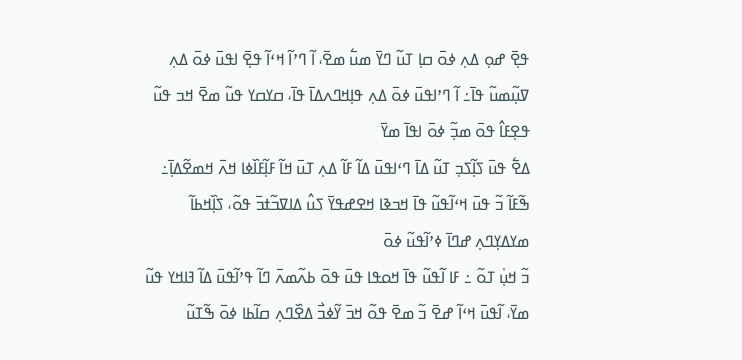ߟߐ߲߫ ߝߋ߲ ߡߍ߲ ߦߋ߫ ߛߊ߲ ߠߎ߬ ߣߌ߫ ߘߎ߱ ߘߐ߫، ߊ߬ ߣߴߊ߬ ߞߵߊ߬ ߟߐ߲߫ ߊߟߎ߫ ߦߋ߫ ߡߍ߲ ߜߎ߲߬ߘߎ߬ ߟߊ߫߸ ߊ߬ ߣߴߊߟߎ߫ ߦߋ߫ ߡߍ߲ ߟߊ߲ߞߣߍߡߊ߫ ߟߊ߫، ߛߌߛߌ ߟߎ߬ ߘߐ߫ ߞߏ ߟߎ߬ ߟߐ߲ߓߊ߮ ߟߋ߫ ߘߏ߲߬ ߦߋ߫ ߊߟߊ߫ ߘߌ߫
ߡߐ߱ ߟߎ߫ ߖߊ߲߬ߖߏ߲ ߠߎ߬ ߡߊ߫ ߣߵߊߟߎ߫ ߡߊ߬ ߓߊ߬ ߡߍ߲ ߠߎ߫ ߞߊ߬ ߓߊ߲߬ߓߊ߰ߦߊ ߞߍ߫ ߞߘߐ߬ߡߊ߲߫߸ ߒ߬ߓߊ߬ ߏ߬ ߟߎ߫ ߞߵߊ߬ߟߎ߬ ߟߊ߫ ߞߏߢߊ ߞߐߝߟߌ߫ ߖߎ߮ ߡߊߜߏ߬ߙߏ߫ ߟߋ߬، ߖߊ߲߰ߞߕߊ߬ ߘߌߡߌ߲ߣߍ߲ ߝߣߊ߫ ߦߴߊ߬ߟߎ߬ ߦߋ߫
ߏ߬ ߞߎ߲߭ ߠߋ߬ ߸ ߓߊ ߊ߬ߟߎ߬ ߟߊ߫ ߞߋߟߊ ߟߎ߫ ߟߋ߫ ߕߍ߬ߘߍ߫ ߣߊ߬ ߟߴߊ߬ߟߎ߫ ߡߊ߬ ߔߊߞߌ ߟߎ߬ ߘߌ߫، ߊ߬ߟߎ߫ ߞߵߊ߬ ߝߐ߫ ߏ߬ ߘߐ߫ ߟߋ߬ ߞߏ߫ ߌ߬ߦߏ߯ ߡߐ߰ߣߍ߲ ߛߊ߬ߕߊ ߦߋ߫ ߒ߬ߠߎ߬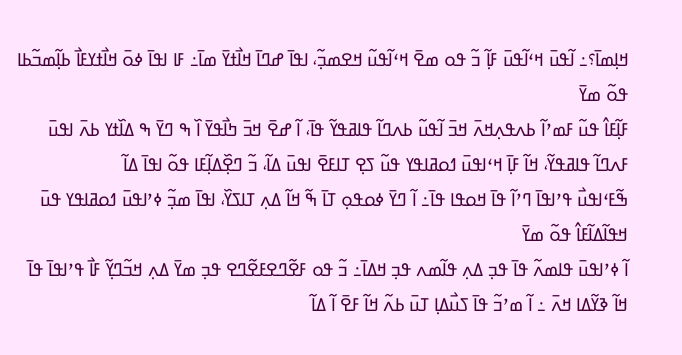ߞߊ߲ߘߊ߫؟߸ ߊ߬ߟߎ߫ ߞߵߊ߬ߟߎ߫ ߓߊ߲߬ ߏ߬ ߟߋ ߘߐ߫ ߞߵߊ߬ߟߎ߬ ߞߐߘߏ߲߬، ߊߟߊ߫ ߝߣߊ߫ ߞߊ߯ߙߌ߫ ߘߊ߫߸ ߓߊ ߊߟߊ߫ ߦߋ߫ ߞߊ߯ߙߌߓߊ߯ ߕߊ߲߬ߘߏ߬ߕߊ ߟߋ߬ ߘߌ߫
ߓߊ߲߬ߓߊ߮ ߟߎ߬ ߓߘߴߊ߬ ߕߍߟߍ߲ߞߍ߫ ߞߏ߫ ߊ߬ߟߎ߬ ߕߍߣߊ߬ ߟߊߥߟߌ߬ ߟߊ߫، ߊ߬ ߝߐ߫ ߞߏ߫ ߤߊ߯ߟߌ߫ ߊ߰ ߒ ߣߌ߫ ߒ ߡߊ߰ߙߌ ߕߍ߫ ߊߟߎ߫ ߓߍߣߊ߬ ߟߊߥߟߌ߬، ߞߊ߬ ߓߊ߲߫ ߞߵߊߟߎ߫ ߗߋߥߊߟߌ ߟߎ߬ ߖߐ߲ ߠߊߓߐ߫ ߊߟߎ߫ ߡߊ߬، ߏ߬ ߣߐ߲߰ߡߊ߲߬ߓߊ ߟߋ߬ ߊߟߊ߫ ߡߊ߬
ߒ߬ߓߵߊߟߎ߯ ߟߴߊߟߊ߫ ߣߴߊ߬ ߟߊ߫ ߞߋߟߊ ߟߊ߫߸ ߊ߬ ߣߌ߫ ߦߋߟߋ߲ ߠߊ߫ ߒ߬ ߞߊ߬ ߡߍ߲ ߠߊߖߌ߰، ߊߟߊ߫ ߘߏ߲߬ ߦߴߊߟߎ߫ ߗߋߥߊߟߌ ߟߎ߫ ߞߟߊ߬ߡߊ߬ߓߊ߮ ߟߋ߬ ߘߌ߫
ߊ߬ ߦߴߊߟߎ߫ ߟߊߘߍ߬ ߟߊ߫ ߟߏ߲ ߡߍ߲ ߟߊ߬ߘߍ ߟߏ߲ ߞߡߊ߫߸ ߏ߬ ߟߋ ߓߐ߬ߣߐߓߐ߬ߣߐ ߟߏ߲ ߘߌ߫ ߡߍ߲ ߞߏ߬ߣߌ߲߬ ߓߊ߯ ߟߴߊߟߊ߫ ߟߊ߫ ߞߊ߬ ߢߌ߬ߡߊ ߞߍ߫ ߸ ߊ߬ ߘߴߏ߬ ߟߊ߫ ߖߎ߯ߡߊ߲ ߠߎ߫ ߕߍ߬ ߞߊ߬ ߓߐ߫ ߊ߬ ߡߊ߬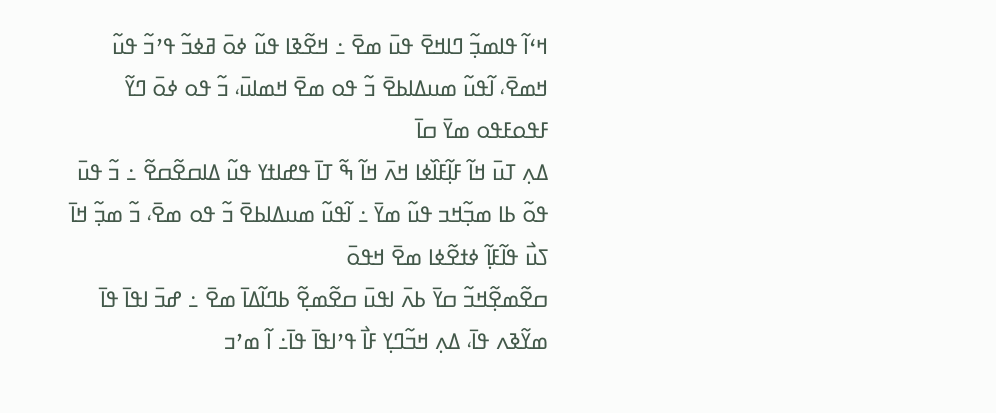ߞߵߊ߬ ߟߊߘߏ߲߬ ߣߊߞߐ߫ ߟߎ߫ ߘߐ߫ ߸ ߞߐ߬ߢߊ ߟߎ߬ ߦߋ߫ ߥߦߏ߬ ߟߴߏ߬ ߟߎ߬ ߞߘߐ߫، ߊ߬ߟߎ߬ ߘߎߡߊߕߐ߫ ߏ߬ ߟߋ ߘߐ߫ ߞߘߊߎ߫، ߏ߬ ߟߋ ߦߋ߫ ߣߌ߬ ߓߟߋߓߟߋ ߘߌ߫ ߛߊ߫
ߡߍ߲ ߠߎ߫ ߞߊ߬ ߓߊ߲߬ߓߊ߰ߦߊ ߞߍ߫ ߞߊ߬ ߒ߬ ߠߊ߫ ߟߝߊߙߌ ߟߎ߬ ߡߊߛߐ߬ߛߐ߬ ߸ ߏ߬ ߟߎ߫ ߟߋ߬ ߕߊ ߘߏ߲߬ߞߏ ߟߎ߬ ߘߌ߫ ߸ ߊ߬ߟߎ߬ ߘߎߡߊߕߐ߫ ߏ߬ ߟߋ ߘߐ߫، ߏ߬ ߘߏ߲߬ ߞߊ߫ ߖߎ߯ ߟߊ߬ߓߊ߲߬ ߦߙߐ߬ߦߊ ߘߐ߫ ߞߟߋ߫
ߛߐ߬ߘߐ߲߬ߞߏ߬ ߛߌ߫ ߕߍ߫ ߊߟߎ߫ ߛߐ߬ߘߐ߲߬ ߕߣߊ߬ߡߊ߫ ߘߐ߫ ߸ ߝߏ߫ ߊߟߊ߫ ߟߊ߫ ߘߌ߬ߢߍ ߟߊ߫، ߡߍ߲ ߞߏ߬ߣߌ߲ ߓߊ߯ ߟߴߊߟߊ߫ ߟߊ߫߸ ߊ߬ ߘߴߏ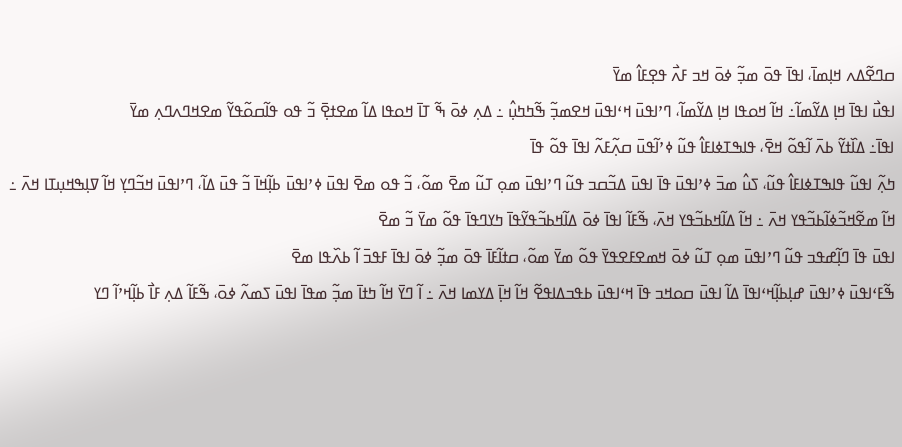ߛߣߐ߬ߡߍ ߞߊ߲ߘߊ߫، ߊߟߊ߫ ߟߋ߫ ߘߏ߲߬ ߦߋ߫ ߞߏ ߓߍ߯ ߟߐ߲ߓߊ߮ ߘߌ߫
ߊߟߎ߯ ߊߟߊ߫ ߞߊ߲ ߡߌ߬ߘߊ߬߸ ߞߊ߬ ߞߋߟߊ ߞߊ߲ ߡߌ߬ߘߊ߬، ߣߴߊߟߎ߫ ߞߵߊߟߎ߫ ߞߐߘߏ߲߬ ߒ߬ߤߤߎ߲߮ ߸ ߡߍ߲ ߦߋ߫ ߒ߬ ߠߊ߫ ߞߋߟߊ ߡߊ߬ ߘߐߙߐ߲߫ ߏ߬ ߟߋ ߟߊ߬ߛߋ߬ߟߌ߬ ߘߐߞߣߍߣߍ߲ ߘߌ߫
ߊߟߊ߫߸ ߡߊ߰ߙߌ߬ ߕߍ߫ ߊ߬ߟߋ߬ ߞߐ߫، ߟߊߒߠߦߊߓߊ߮ ߟߎ߬ ߦߴߊ߬ߟߎ߫ ߛߍ߲߬ߓߍ߬ ߊߟߊ߫ ߟߋ߬ ߟߊ߫
ߤߍ߲߬ ߊߟߎ߬ ߟߊߒߠߦߊߓߊ߮ ߟߎ߬، ߖߎ߮ ߘߏ߫ ߦߴߊߟߎ߫ ߟߊ߫ ߊߟߎ߫ ߡߏ߬ߛߏ ߟߎ߬ ߣߴߊߟߎ߫ ߘߋ߲ ߠߎ߬ ߘߐ߫ ߘߋ߬، ߏ߬ ߟߋ ߘߐ߫ ߊߟߎ߫ ߦߴߊߟߎ߫ ߕߊ߲߬ߞߊ߫ ߏ߬ ߟߎ߫ ߡߊ߬، ߣߴߊߟߎ߫ ߞߏ߬ߣߌ߲ ߞߊ߬ ߜߊ߲ߒߞߎ߲ߠߊ ߞߍ߫ ߸ ߞߊ߬ ߘߐ߬ߞߏ߬ߦߊ߬ߕߏ߬ߟߌ ߞߍ߫ ߸ ߞߊ߬ ߡߊ߬ߞߕߏ߬ߟߌ ߞߍ߫، ߒ߬ߓߊ߬ ߊߟߊ߫ ߦߋ߫ ߡߊ߬ߞߕߏ߬ߟߌ߬ߟߊ߫ ߤߌߣߟߊ߫ ߟߋ߬ ߘߌ߫ ߏ߬ ߘߐ߫
ߊߟߎ߫ ߟߊ߫ ߣߊ߲߬ߝߟߏ ߟߎ߬ ߣߴߊߟߎ߫ ߘߋ߲ ߠߎ߬ ߦߋ߫ ߞߘߐߓߐߟߌ߫ ߟߋ߬ ߘߌ߫ ߘߋ߬، ߛߙߊ߬ߓߊ߫ ߟߋ߫ ߘߏ߲߬ ߦߋ߫ ߊߟߊ߫ ߓߟߏ߫ ߊ߬ ߕߍ߰ߟߊ ߘߐ߫
ߒ߬ߓߵߊߟߎ߫ ߦߴߊߟߎ߫ ߝߊ߲ߕߊ߲߬ߞߵߊߟߊ߫ ߡߊ߬ ߊߟߎ߫ ߛߋߞߏ ߟߊ߫ ߞߵߊߟߎ߫ ߕߟߏߡߊߟߐ߬ ߞߊ߬ ߞߊ߲߫ ߡߌߘߊ ߞߍ߫ ߸ ߊ߬ ߣߌ߫ ߞߊ߬ ߤߙߊ߫ ߘߏ߲߬ ߘߟߊ߫ ߊߟߎ߫ ߖߘߍ߬ ߦߋ߫، ߒ߬ߓߊ߬ ߡߍ߲ ߓߊ߯ ߕߊ߲߬ߞߴߊ߬ ߣߌ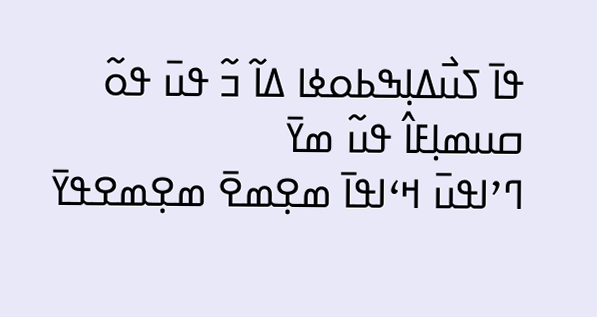ߟߊ߫ ߖߎ߯ߡߊ߲ߒߕߋߦߊ ߡߊ߬ ߏ߬ ߟߎ߫ ߟߋ߬ ߛߎߘߊ߲ߓߊ߮ ߟߎ߬ ߘߌ߫
ߣߴߊߟߎ߫ ߞߵߊߟߊ߫ ߘߐ߲ߘߐ߫ ߘߐ߲ߘߐߟߌ߫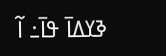ߢߌߡߊ߫ ߟߊ߫߸ ߊ߬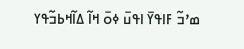ߘߴߏ߬ ߓߊߟߌ߫ ߊߟߎ߫ ߦߋ߫ ߞߊ߬ ߡߊ߬ߞߕߏ߬ߟߌ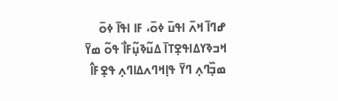ߝߣߊ߫ ߞߍ߫ ߊߟߎ߫ ߦߋ߫، ߓߊ ߊߟߊ߫ ߦߋ߫ ߞߏߢߌߡߊߟߐ߲ߠߊ߫ ߡߎ߬ߢߎ߲߬ߓߊ߯ ߟߋ߬ ߘߌ߫
ߘߏ߲߰ߣߍ߲ ߣߌ߫ ߟߊ߲ߞߣߍߡߊߣߍ߲ ߟߐ߲ߓߊ߮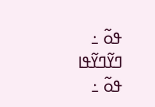ߟߋ߬ ߸ ߣߌ߬ߣߌ߬ߟߊ ߟߋ߬ ߸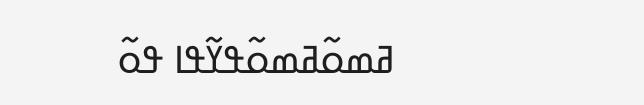ߥߘߋ߬ߥߘߋ߬ߟߌ߬ߟߊ ߟߋ߬